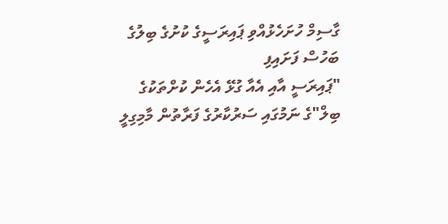ގާސިމް ހުށަހެޅުއްވި ޕައިރަސީގެ ކުށުގެ ބިލުގެ ބަހުސް ފަށައިފި
"ޕައިރަސީ އާއި އެއާ ގުޅޭ އެހެން ކުށްތަކުގެ ބިލް"ގެ ނަމުގައި ސަރުކާރުގެ ފަރާތުން މާމިގިލީ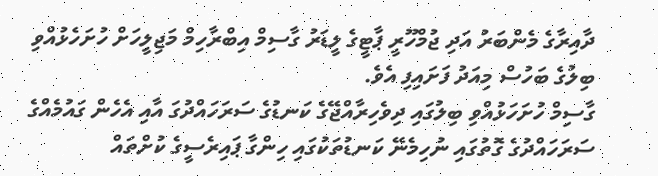ދާއިރާގެ މެންބަރު އަދި ޖުމްހޫރީ ޕާޓީގެ ލީޑަރު ގާސިމް އިބްރާހިމް މަޖިލީހަށް ހުށަހެޅުއްވި ބިލުގެ ބަހުސް މިއަދު ފަށައިފި އެވެ.
ގާސިމް ހުށަހަޅުއްވި ބިލުގައި ދިވެހިރާއްޖޭގެ ކަނޑުގެ ސަރަހައްދުގަ އާއި އެހެން ގައުމެއްގެ ސަރަހައްދުގެ ގޮތުގައި ނުހިމެނޭ ކަނޑުތަކުގައި ހިންގާ ޕައިރެސީގެ ކުށްތައް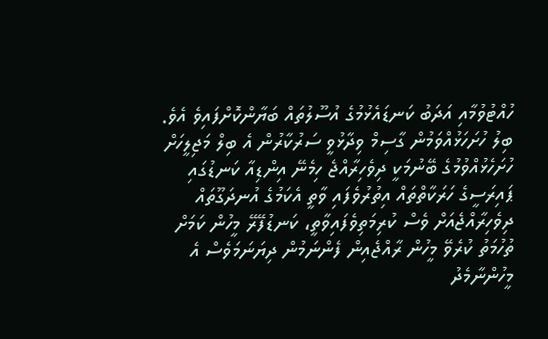ހުއްޓުވުމާއި އަދަބު ކަނޑައެޅުމުގެ އުސޫލުތައް ބަޔާންކޮށްފައިވެ އެވެ.
ބިލު ހުށަހަޅުއްވަމުން ގާސިމް ވިދާޅުވީ ސަރުކާރުން އެ ބިލް މަޖިލީހަށް ހުށަހެޅުއްވުމުގެ ބޭނުމަކީ ދިވެހިރާއްޖެ ހިމެނޭ އިންޑިއާ ކަނޑުގައި ޕައިރަސީގެ ހަރަކާތްތައް އިތުރުވެފައި ވާތީ އެކަމުގެ އުނދަގޫތައް ދިވެހިރާއްޖެއަށް ވެސް ކުރިމަތިވެފައިވާތީ، ކަނޑުފޭރޭ މީހުން ކަމަށް ތުހުމަތު ކުރެވޭ މީހުން ރާއްޖެއިން ފެންނަމުން ދިޔަނަމަވެސް އެ މީހުންނާމެދު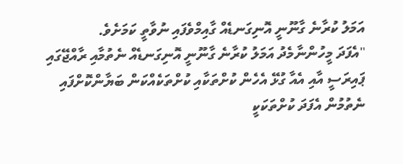އަމަލު ކުރާނެ ގާނޫނީ އޮނިގަނޑެއް ގާއިމްވެފައި ނުވާތީ ކަމަށެވެ.
"އެފަދަ މީހުންނާމެދު އަމަލު ކުރާނެ ގާނޫނީ އޮނިގަނޑެއް ނެތުމާއި ރާއްޖޭގައި ޕައިރަސީ އާއި އެއާ ގުޅޭ އެހެން ކުށްތަކާއި ކުށްތަކެއްކަން ބަޔާންކޮށްފައި ނެތުމުން އެފަދަ ކުށްތަކަކީ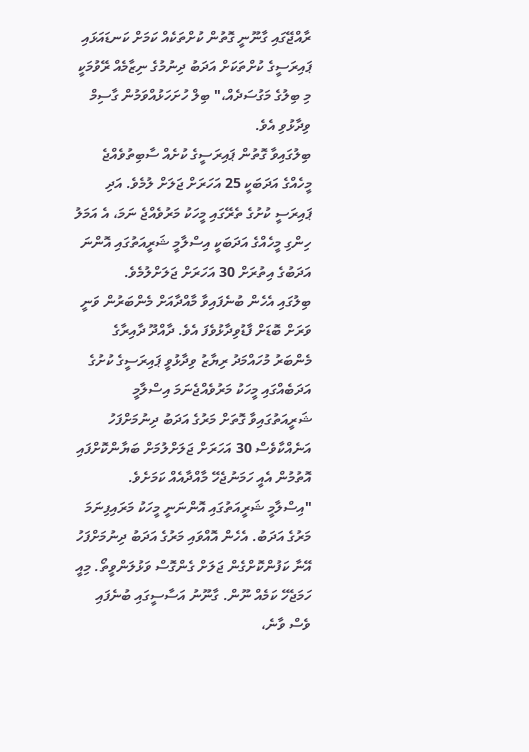ރާއްޖޭގައި ގާނޫނީ ގޮތުން ކުށްތަކެއް ކަމަށް ކަނޑައަޅައި ޕައިރަސީގެ ކުށްތަކަށް އަދަބު ދިނުމުގެ ނިޒާމެއް ރޭވުމަކީ މި ބިލުގެ މަގުސަދެއް،" ބިލް ހުށަހަޅުއްވަމުން ގާސިމް ވިދާޅުވި އެވެ.
ބިލުގައިވާ ގޮތުން ޕައިރަސީގެ ކުށެއް ސާބިތުވެއްޖެ މީހެއްގެ އަދަބަކީ 25 އަހަރަށް ޖަލަށް ލުމެވެ. އަދި ޕައިރަސީ ކުށުގެ ތެރޭގައި މީހަކު މަރުވެއްޖެ ނަމަ، އެ އަމަލު ހިންގި މީހެއްގެ އަދަބަކީ އިސްލާމީ ޝަރީއަތުގައި އޮންނަ އަދަބުގެ އިތުރަށް 30 އަހަރަށް ޖަލަށްލުމެވެ.
ބިލުގައި އެހެން ބުނެފައިވާ މާއްދާއަށް މެންބަރުން ވަނީ ވަރަށް ބޮޑަށް ފާޑުވިދާޅުވެފަ އެވެ. ދާއްދޫ ދާއިރާގެ މެންބަރު މުހައްމަދު ރިޔާޒު ވިދާޅުވީ ޕައިރަސީގެ ކުށުގެ އަދަބެއްގައި މީހަކު މަރުވެއްޖެނަމަ އިސްލާމީ ޝަރީއަތުގައިވާ ގޮތަށް މަރުގެ އަދަބު ދިނުމަށްފަހު އަނެއްކާވެސް 30 އަހަރަށް ޖަލަށްލުމަށް ބަޔާންކޮށްފައި އޮތުމުން އެއީ ހަމަނުޖެހޭ މާއްދާއެއް ކަމަށެވެ.
"އިސްލާމީ ޝަރީއަތުގައި އޮންނަނީ މީހަކު މަރައިފިނަމަ މަރުގެ އަދަބު. އެހެން އޮއްވައި މަރުގެ އަދަބު ދިނުމަށްފަހު އޭނާ ކަފުންކޮށްގެން ޖަލަށް ގެންގޮސް ވަޅުލަންވީތޯ. މިއީ ހަމަޖެހޭ ކަމެއް ނޫން. ގާނޫނު އަސާސީގައި ބުނެފައި ވެސް ވާނެ،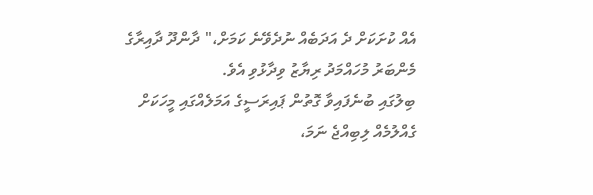އެއް ކުށަކަށް ދެ އަދަބެއް ނުދެވޭނެ ކަމަށް،" ދާންދޫ ދާއިރާގެ މެންބަރު މުހައްމަދު ރިޔާޒު ވިދާޅުވި އެވެ.
ބިލުގައި ބުނެފައިވާ ގޮތުން ޕައިރަސީގެ އަމަލެއްގައި މީހަކަށް ގެއްލުމެއް ލިބިއްޖެ ނަމަ،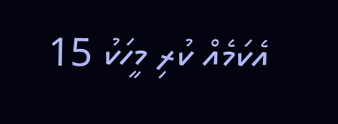އެކަމެއް ކުރި މީހަކު 15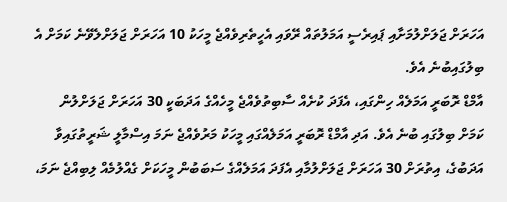އަހަރަށް ޖަލަށްލުމަށާއި ޕައިރެސީ އަމަލުތައް ރޭވައި އެހީތެރިވެއްޖެ މީހަކު 10 އަހަރަށް ޖަލަށްލެވޭނެ ކަމަށް އެ ބިލުގައިބުނެ އެވެ.
އާމްޑް ރޮބަރީ އަމަލެއް ހިންގައި، އެފަދަ ކުށެއް ސާބިތުވެއްޖެ މީހެއްގެ އަދަބަކީ 30 އަހަރަށް ޖަލަށްލުން ކަމަށް ބިލުގައި ބުނެ އެވެ. އަދި އާމްޑް ރޮބަރީ އަމަލެއްގައި މީހަކު މަރުވެއްޖެ ނަމަ އިސްމާލީ ޝަރީތުގައިވާ އަދަބުގެ، އިތުރަށް 30 އަހަރަށް ޖަލަށްލުމާއި އެފަދަ އަމަލެއްގެ ސަބަބުން މީހަކަށް ގެއްލުމެއް ލިބިއްޖެ ނަމަ،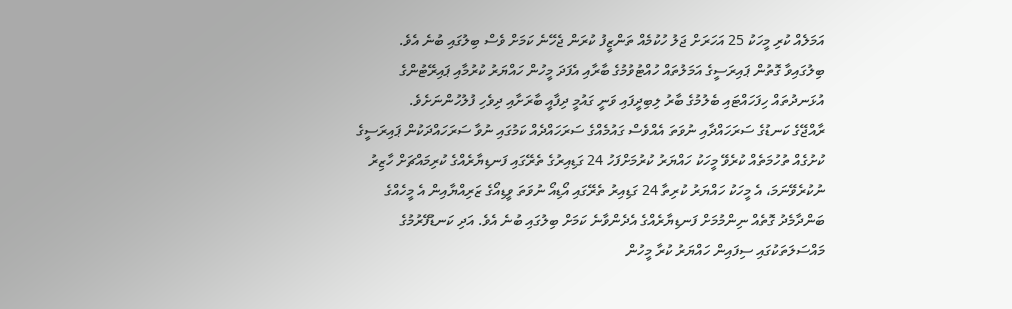އަމަލެއް ކުރި މީހަކު 25 އަހަރަށް ޖަލު ހުކުމެއް ތަންޒީފު ކުރަން ޖެހޭނެ ކަމަށް ވެސް ބިލުގައި ބުނެ އެވެ.
ބިލުގައިވާ ގޮތުން ޕައިރަސީގެ އަމަލުތައް ހުއްޓުވުމުގެ ބާރާއި އެފަދަ މީހުން ހައްޔަރު ކުރުމާއި ޕައިރޭޓުންގެ އުޅަނދުތައް ހިފަހައްޓައި ބެލުމުގެ ބާރު ލިބިދީފައި ވަނީ ގައުމީ ދިފާއީ ބާރަށާއި ދިވެހި ފުލުހުންނަށެވެ.
ރާއްޖޭގެ ކަނޑުގެ ސަރަހައްދާއި ނުވަތަ އެއްވެސް ގައުމެއްގެ ސަރަހައްދެއް ކަމުގައި ނުވާ ސަރަހައްދަކުން ޕައިރަސީގެ ކުށުގެއް ތުހުމަތެއް ކުރެވޭ މީހަކު ހައްޔަރު ކުރުމަށްފަހު 24 ގަޑިއިރުގެ ތެރޭގައި ފަނޑިޔާރެއްގެ ކުރިމައްޗަށް ހާޒިރު ނުކުރެވޭނަމަ، އެ މީހަކު ހައްޔަރު ކުރިތާ 24 ގަޑިއިރު ތެރޭގައި އޯޑިއޯ ނުވަތަ ވީޑިއޯގެ ޒަރިއްޔާއިން އެ މީހެއްގެ ބަންދާމެދު ގޮތެއް ނިންމުމަށް ފަނޑިޔާރެއްގެ އެދެންވާނެ ކަމަށް ބިލުގައި ބުނެ އެވެ. އަދި ކަނޑުފޭރުމުގެ މައްސަލަތަކުގައި ސިފައިން ހައްޔަރު ކުރާ މީހުން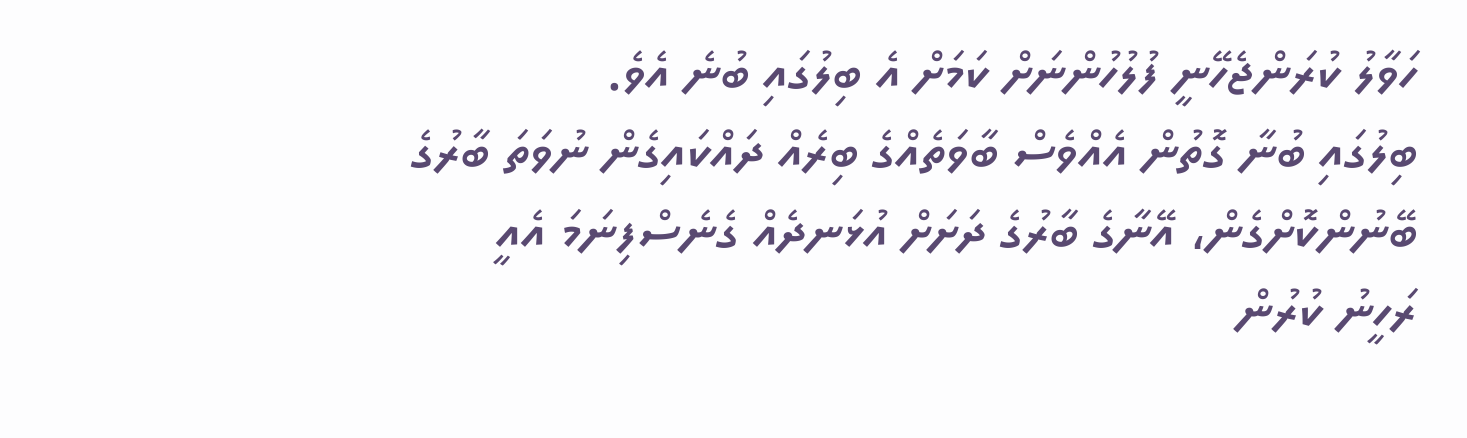ހަވާލު ކުރަންޖެހޭނީ ފުލުހުންނަށް ކަމަށް އެ ބިލުގައި ބުނެ އެވެ.
ބިލުގައި ބުނާ ގޮތުން އެއްވެސް ބާވަތެއްގެ ބިރެއް ދައްކައިގެން ނުވަތަ ބާރުގެ ބޭނުންކޮށްގެން، އޭނާގެ ބާރުގެ ދަށަށް އުޅަނދެއް ގެނެސްފިނަމަ އެއީ ރަހީނު ކުރުން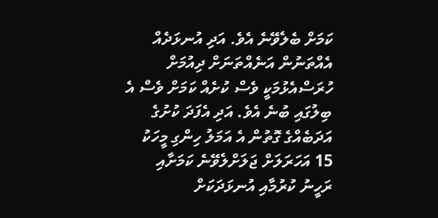ކަމަށް ބެލެވޭނެ އެވެ. އަދި އުނޅަދެއް އެއްތަނުން އަނެއްތަނަށް ދިއުމަށް ހުރަސްއެޅުމަކީ ވެސް ކުށެއް ކަމަށް ވެސް އެ ބިލުގައި ބުނެ އެވެ. އަދި އެފަދަ ކުށުގެ އަދަބެއްގެ ގޮތުން އެ އަމަލު ހިންގި މީހަކު 15 އަހަރަލަށް ޖަލަށްލެވޭނެ ކަމަށާއި ރަހީނު ކުރުމާއި އުނޅަދަކަށް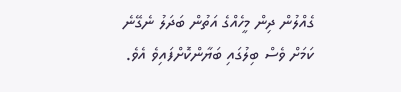ގެއްލުން ދިން މީހެއްގެ އަތުން ބަދަލު ނެގޭނެ ކަމަށް ވެސް ބިލުގައި ބަޔާންކޮށްފައިވެ އެވެ.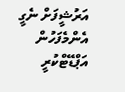އަރުޝީފަށް ނެގީ
އެންމެފަހުން އަޕްޑޭޓްކުރީ